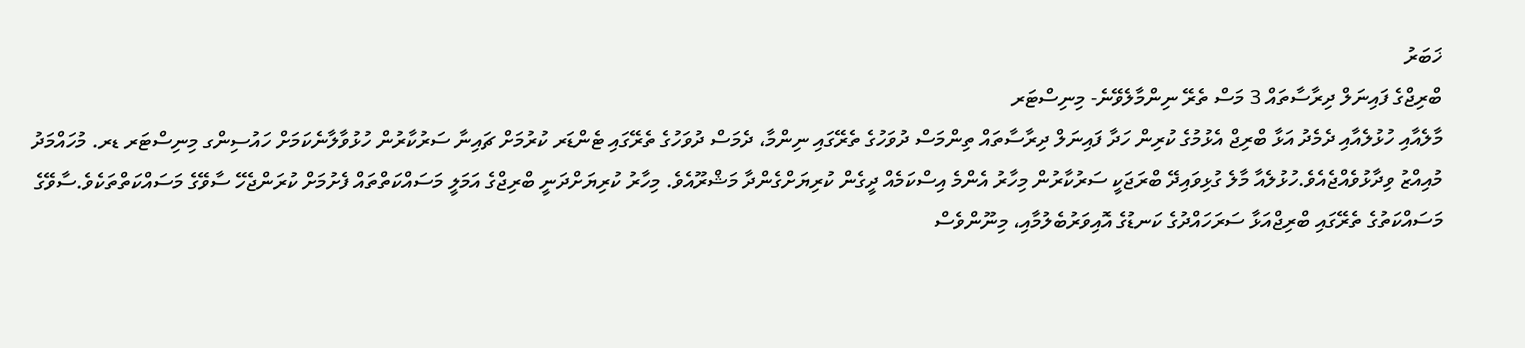ޚަބަރު
ބްރިޖްގެ ފައިނަލް ދިރާސާތައް 3 މަސް ތެރޭ ނިންމާލެވޭނެ- މިނިސްޓަރ
މާލެއާއި ހުޅުލެއާއި ދެމެދު އަޅާ ބްރިޖް އެޅުމުގެ ކުރިން ހަދާ ފައިނަލް ދިރާސާތައް ތިންމަސް ދުވަހުގެ ތެރޭގައި ނިންމާ، ދެމަސް ދުވަހުގެ ތެރޭގައި ޓެންޑަރ ކުރުމަށް ޗައިނާ ސަރުކާރުން ހުޅުވާލާނެކަމަށް ހައުސިންގ މިނިސްޓަރ ޑރ. މުހައްމަދު މުއިއްޒު ވިދާޅުވެއްޖެއެވެ.ހުޅުލެއާ މާލެ ގުޅިވައިދޭ ބްރަޖަކީ ސަރުކާރުން މިހާރު އެންމެ އިސްކަމެއް ދީގެން ކުރިޔަށްގެންދާ މަޝްރޫއެވެ. މިހާރު ކުރިޔަށްދަނީ ބްރިޖްގެ އަމަލީ މަސައްކަތްތައް ފެށުމަށް ކުރަންޖެހޭ ސާވޭގެ މަސައްކަތްތަކެވެ.ސާވޭގެ މަސައްކަތުގެ ތެރޭގައި ބްރިޖްއަޅާ ސަރަހައްދުގެ ކަނޑުގެ އޮއިވަރުބެލުމާއި، މިނޫންވެސް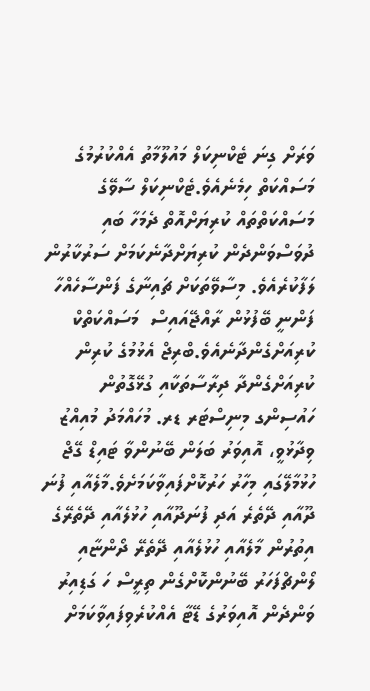ވަރަށް ގިނަ ޓެކްނިކަލް މައުލޫމާތު އެއްކުރުމުގެ މަސައްކަތް ހިމެނެއެވެ.ޓެކްނިކަލް ސާވޭގެ މަސައްކަތްތައް ކުރިޔަށްއޮތް ދެމަހާ ބައި ދުވަސްވަންދެން ކުރިޔަށްދާނެކަމަށް ސަރުކާރުން ލަފާކުރެއެވެ. މިސާވޭތަކަށް ޗައިނާގެ ފަންސާހެއްހާ ފަންނީ ބޭފުޅުން ރާއްޖޭއައިސް  މަސައްކަތްކް ކުރިއަށްގެންދާނެއެވެ.ބްރިޖް އެޅުމުގެ ކުރިން ކުރިއަށްގެންދާ ދިރާސާތަކާއި ގުޅޭގޮތުން ހައުސިންގ މިނިސްޓަރ ޑރ. މުހައްމަދު މުއިއްޒު ވިދާޅުވީ، އޮއިވަރު ބަލަން ބޭނުންވާ ޓައިޑް ގޭޖް ހުޅުމާލޭގައި މިހާރު ހަރުކޮށްފައިވާކަމަށެވެ.މާލެއާއި ފުނަ ދޫއާއި ދޭތެރެ އަދި ފުނަދޫއާއި ހުޅުލެއާއި ދޭތެރޭގެ އިތުރުން މާލެއާއި ހުޅުލެއާއި ދޭތެރޭ ދޯންޏާއި ލޯންޗްފަހަރު ބޭނުންކޮށްގެން ތިރީސް ހަ ގަޑިއިރު ވަންދެން އޮއިވަރުގެ ޑޭޓާ އެއްކުރެވިފައިވާކަމަށް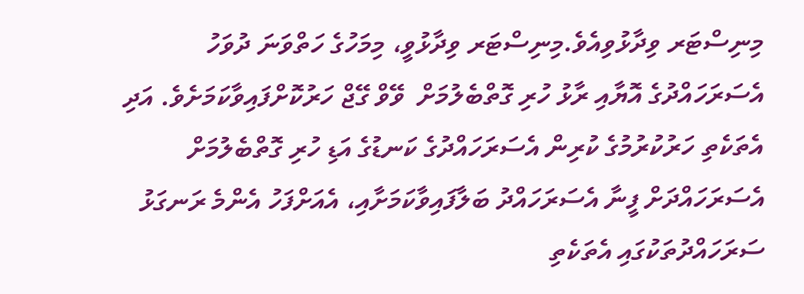މިނިސްޓަރ ވިދާޅުވިއެވެ.މިނިސްޓަރ ވިދާޅުވީ، މިމަހުގެ ހަތްވަނަ ދުވަހު އެސަރަހައްދުގެ އޮޔާއި ރާޅު ހުރި ގޮތްބެލުމަށް  ވޭވް ގޭޖް ހަރުކޮށްފައިވާކަމަށެވެ. އަދި އެތަކެތި ހަރުކުރުމުގެ ކުރިން އެސަރަހައްދުގެ ކަނޑުގެ އަޑި ހުރި ގޮތްބެލުމަށް އެސަރަހައްދަށް ފީނާ އެސަރަހައްދު ބަލާފައިވާކަމަށާއި، އެއަށްފަހު އެންމެ ރަނގަޅު ސަރަހައްދުތަކުގައި އެތަކެތި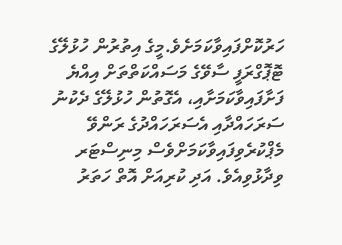ހަރުކޮށްފައިވާކަމަށެވެ.މީގެ އިތުރުން ހުޅުލޭގެ ޓޮޕޮގްރަފީ ސާވޭގެ މަސައްކަތްތަށް އިއްޔެ ފަށާފައިވާކަމަށާއި، އެގޮތުން ހުޅުލޭގެ ދެކުނު ސަރަހައްދާއި އެސަރަހައްދުގެ ރަންވޭ މެޕްކުރެވިފައިވާކަމަށްވެސް މިނިސްޓަރ ވިދާޅުވިއެވެ. އަދި ކުރިއަށް އޮތް ހަތަރު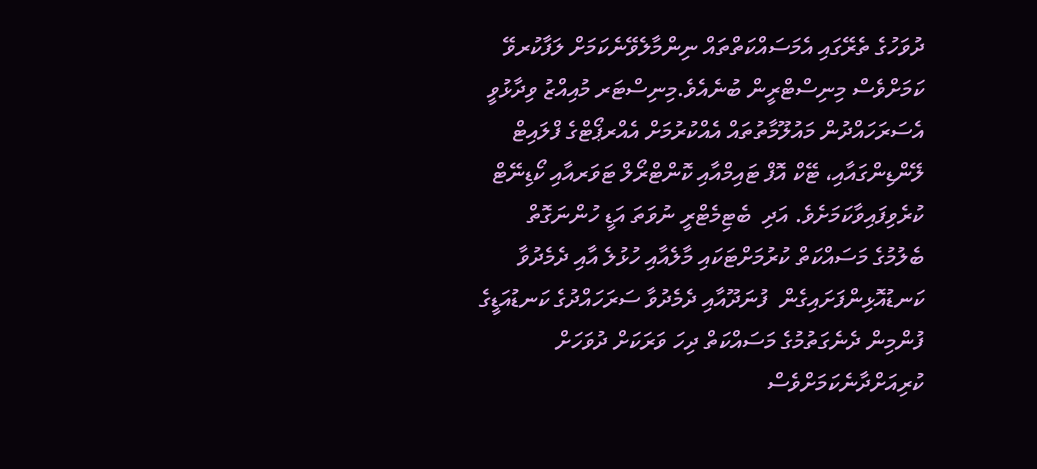ދުވަހުގެ ތެރޭގައި އެމަސައްކަތްތައް ނިންމާލެވޭނެކަމަށް ލަފާކުރވޭ ކަމަށްވެސް މިނިސްޓްރީން ބުނެއެވެ.މިނިސްޓަރ މުއިއްޒު ވިދާޅުވީ އެސަރަހައްދުން މައުލޫމާތުތައް އެއްކުރުމަށް އެއްރޕޯޓްގެ ފްލައިޓް ލޭންޑިންގައާއި، ޓޭކް އޮފް ޓައިމްއާއި ކޮންޓްރޯލް ޓަވަރއާއި ކޯޑިނޭޓް ކުރެވިފައިވާކަމަށެވެ. އަދި  ބެޓިމެޓްރީ ނުވަތަ އަޑީ ހުންނަގޮތް ބެލުމުގެ މަސައްކަތް ކުރުމަށްޓަކައި މާލެއާއި ހުޅުލެ އާއި ދެމެދުވާ ކަނޑުއޮޅިންފަށައިގެން  ފުނަދޫއާއި ދެމެދުވާ ސަރަހައްދުގެ ކަނޑުއަޑީގެ ފުންމިން ދެނެގަތުމުގެ މަސައްކަތް ދިހަ ވަރަކަށް ދުވަހަށް ކުރިއަށްދާނެކަމަށްވެސް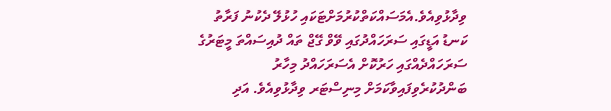ވިދާޅުވިއެވެ.އެމަސައްކަތްކުރުމަށްޓަކައި ހުޅުލޭ ދެކުނު ފަރާތު ކަނޑު އަޑީގައި ސަރަހައްދުގައި ވޭވް ގޭޖް ތައް ދުއިސައްތަ މީޓަރުގެ ސަރަހައްދެއްގައި ހަރުކޮށް އެސަރަހައްދު މިހާރު ބަންދުކުރެވިފައިވާކަމަށް މިނިސްޓަރ ވިދާޅުވިއެވެ. އަދި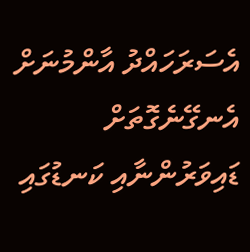އެސަރަހައްދު އާންމުނަށް އެނގޭނެގޮތަށް ޑައިވަރުންނާއި ކަނޑުގައި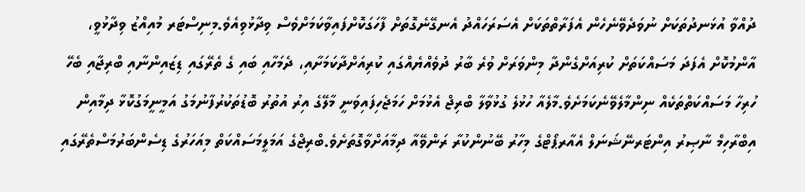ދުއްވާ އުޅަނދުތަކަށް ނުވަދެވޭނެހެން އެފަރާތްތަކަށް އެސަރަހައްދު އެނގޭނެގޮތަށް ފާހަގަކޮށްފައިވާކަމަށްވެސް ވިދާޅުވިއެވެ.މިނިސްޓަރ މުއިއްޒު ވިދާޅުވީ، އާންމުކޮށް އެފަދަ މަސައްކަތަށް ކުރިއަށްގެންދާ މިންވަރަށް ވުރެ ބާރު ދުވެއްޔެއްގައި ކުރިއަށްދާކަމަށާއި، ދެމަހާއި ބައި ގެ ތެރޭގައި ޑިޒައިންނާއި ބްރިޖާއި ބެހޭ ހުރިހާ މަސައްކަތްތަކެއް ނިންމާލެވޭނެކަމަށެވެ.މާލެއާ ހުޅުލެ ގުޅުވާލާ ބްރިޖް އެޅުމަށް ހަމަޖެހިފައިވަނީ މާލޭގެ އިރު އުތުރު ބޮޑުތަކުރުފާނުމަގު އަމީނީމަގުކޮޅާ ދިމާއިން އިބްރާހިމް ނާޞިރު އިންޓަރނޭޝަނަލް އެއާރޕޯޓްގެ މިހާރު ބޭނުންކުރާ ރަންވޭއާ ދިމާއަށްވާގޮތަށެވެ.ބްރިޖްގެ އަމަލީމަސައްކަތް މިއަހަރުގެ ޑިސެންބަރުމަސްތެރޭގައި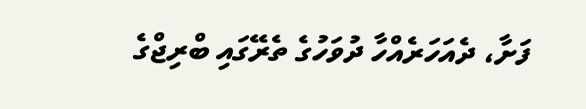ފަށާ، ދެއަހަރެއްހާ ދުވަހުގެ ތެރޭގައި ބްރިޖްގެ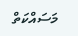މަސައްކަތް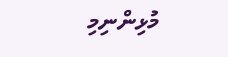މުޅިންނިމި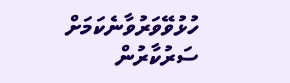ހުޅުވޭވަރުވާނެކަމަށް ސަރުކާރުން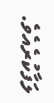ލަފާކުރެއެވެ.